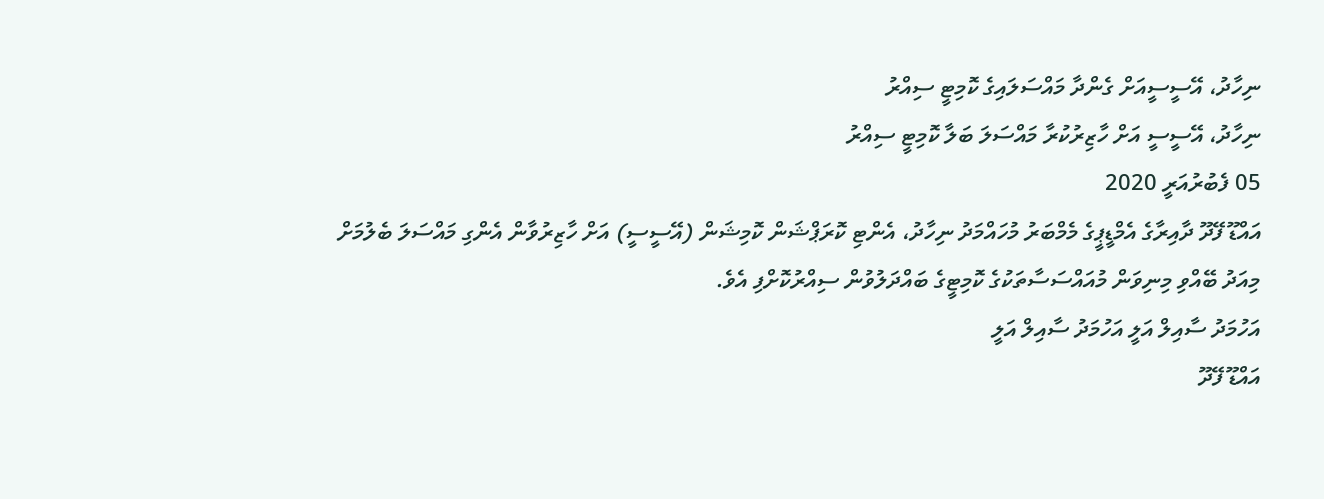ނިހާދު، އޭސީސީއަށް ގެންދާ މައްސަލައިގެ ކޮމިޓީ ސިއްރު
ނިހާދު، އޭސީސީ އަށް ހާޒިރުކުރާ މައްސަލަ ބަލާ ކޮމިޓީ ސިއްރު
05 ފެބުރުއަރީ 2020
އައްޑޫ ފޭދޫ ދާއިރާގެ އެމްޑީޕީގެ މެމްބަރު މުހައްމަދު ނިހާދު، އެންޓި ކޮރަޕްޝަން ކޮމިޝަން (އޭސީސީ) އަށް ހާޒިރުވާން އެންގި މައްސަލަ ބެލުމަށް މިއަދު ބޭއްވި މިނިވަން މުއައްސަސާތަކުގެ ކޮމިޓީގެ ބައްދަލުވުން ސިއްރުކޮށްފި އެވެ.
އަހުމަދު ސާއިލް އަލީ އަހުމަދު ސާއިލް އަލީ
އައްޑޫ ފޭދޫ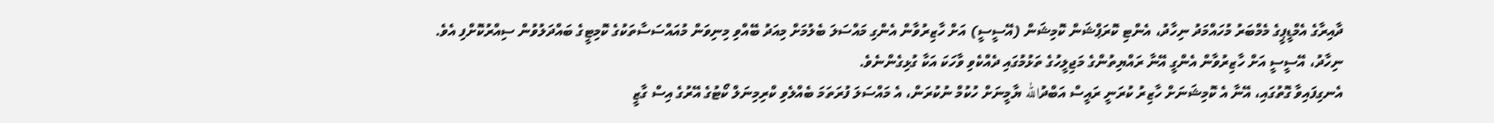ދާއިރާގެ އެމްޑީޕީގެ މެމްބަރު މުހައްމަދު ނިހާދު، އެންޓި ކޮރަޕްޝަން ކޮމިޝަން (އޭސީސީ) އަށް ހާޒިރުވާން އެންގި މައްސަލަ ބެލުމަށް މިއަދު ބޭއްވި މިނިވަން މުއައްސަސާތަކުގެ ކޮމިޓީގެ ބައްދަލުވުން ސިއްރުކޮށްފި އެވެ.
ނިހާދު، އޭސީސީ އަށް ހާޒިރުވާން އެންގީ އޭނާ ރައްޔިތުންގެ މަޖިލީހުގެ ތަޅުމުގައި ދެއްކެވި ވާހަކަ އަކާ ގުޅިގެންނެވެ.
އެނގިފައިވާ ގޮތުގައި، އޭނާ އެ ކޮމިޝަނަށް ހާޒިރު ކުރަނީ ރައީސް އަބްދުالله ޔާމީނަށް ހުކުމް ނުކުރަން، އެ މައްސަލަ ފުރަތަމަ ބެއްލެވި ކްރިމިނަލް ކޯޓުގެ އޭރުގެ އިސް ގާޒީ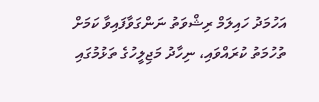އަހުމަދު ހައިލަމް ރިޝްވަތު ނަންގަވާފައިވާ ކަމަށް ތުހުމަތު ކުރައްވައި، ނިހާދު މަޖިލީހުގެ ތަޅުމުގައި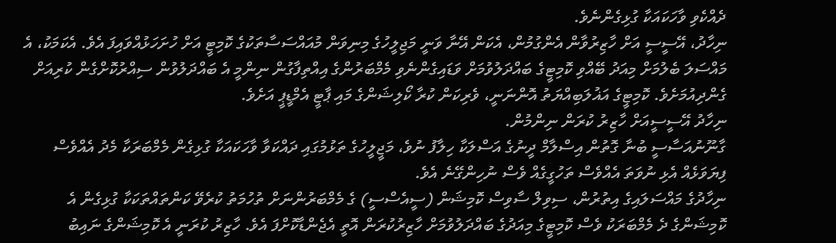ދެއްކެވި ވާހަކައަކާ ގުޅިގެންނެވެ.
ނިހާދު، އޭސީސީ އަށް ހާޒިރުވާން އެންގުމުން، އެކަން އޭނާ ވަނީ މަޖިލީހުގެ މިނިވަން މުއައްސަސާތަކުގެ ކޮމިޓީ އަށް ހުށަހަޅުއްވައިފަ އެވެ. އެކަމަކު، އެ މައްސަލަ ބެލުމަށް މިއަދު ބޭއްވި ކޮމިޓީގެ ބައްދަލުވުމަށް ވަޑައިގެންނެވި މެމްބަރުންގެ އިއްތިފާގުން ނިންމީ އެ ބައްދަލުވުން ސިއްރުކޮށްގެން ކުރިއަށް ގެންދިއުމަށެވެ. ކޮމިޓީގެ އަޣުލަބިއްޔަތު އޮންނަނީ، ވެރިކަން ކުރާ ކޯލިޝަންގެ މައި ޕާޓީ އެމްޑީޕީ އަށެވެ.
ނިހާދު އޭސީސީއަށް ހާޒިރު ކުރަން ނިންމުން.
ގާނޫނުއަސާސީ ބުނާ ގޮތުން އިސްލާމް ދީނުގެ އަސްލަކާ ހިލާފު ނުވެ، މަޖީލީހުގެ ތަޅުމުގައި ދައްކަވާ ވާހަކައަކާ ގުޅިގެން މެމްބަރަކާ މެދު އެއްވެސް ފިޔަވަޅެއް އެޅި ނުވަތަ އެއްވެސް ތަހުގީގެއް ވެސް ނުހިންގޭނެ އެވެ.
ނިހާދުގެ މައްސަލައިގެ އިތުރުން، ސިވިލް ސާވިސް ކޮމިޝަން (ސީއެސްސީ) ގެ މެމްބަރުންނަށް ތުހުމަތު ކުރެވޭ ކަންތައްތަކަކާ ގުޅިގެން އެ ކޮމިޝަންގެ ދެ މެމްބަރަކު ވެސް ކޮމިޓީގެ މިއަދުގެ ބައްދަލުވުމަށް ހާޒިރުކުރަން އޮތީ އެޖެންޑާކޮށްފަ އެވެ. ހާޒިރު ކުރަނީ އެ ކޮމިޝަންގެ ނައިބު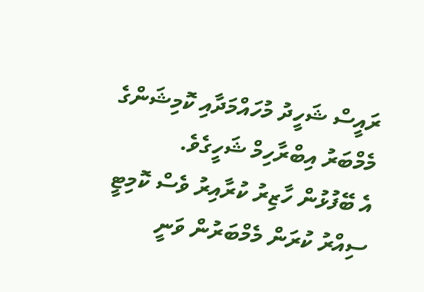ރައީސް ޝަހީދު މުހައްމަދާއި ކޮމިޝަންގެ މެމްބަރު އިބްރާހިމް ޝަހީގެވެ.
އެ ބޭފުޅުން ހާޒިރު ކުރާއިރު ވެސް ކޮމިޓީ ސިއްރު ކުރަން މެމްބަރުން ވަނީ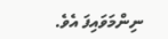ނިންމަވައިފަ އެވެ.